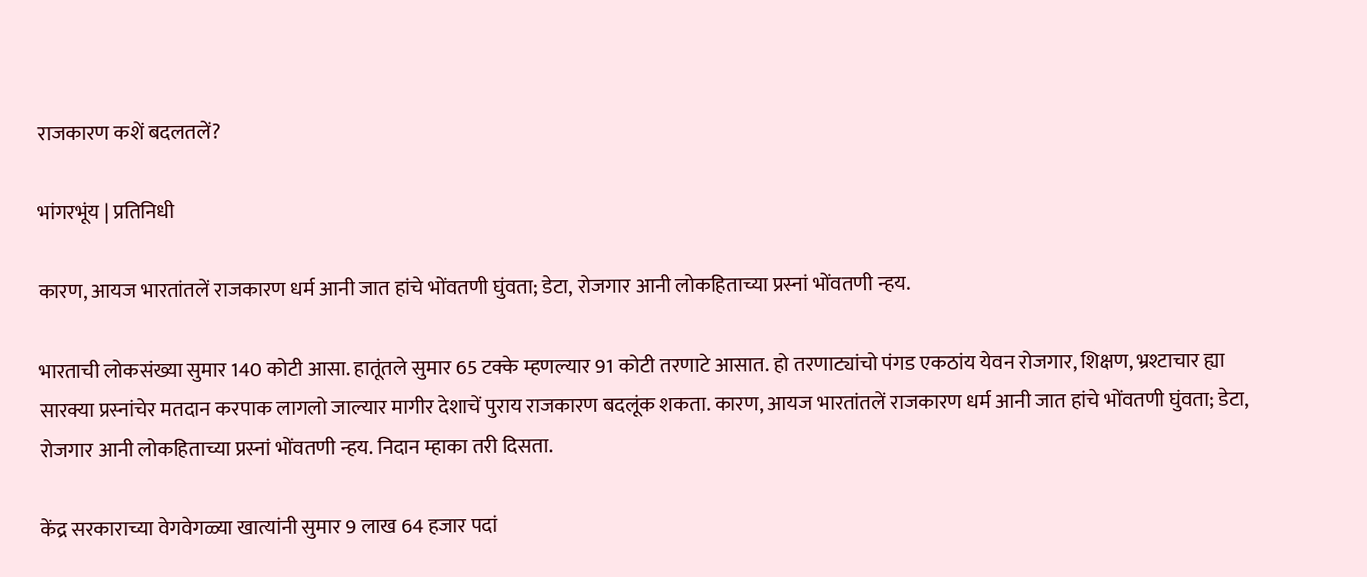राजकारण कशें बदलतलें?

भांगरभूंय | प्रतिनिधी

कारण, आयज भारतांतलें राजकारण धर्म आनी जात हांचे भोंवतणी घुंवता; डेटा, रोजगार आनी लोकहिताच्या प्रस्नां भोंवतणी न्हय.

भारताची लोकसंख्या सुमार 140 कोटी आसा. हातूंतले सुमार 65 टक्के म्हणल्यार 91 कोटी तरणाटे आसात. हो तरणाट्यांचो पंगड एकठांय येवन रोजगार, शिक्षण, भ्रश्टाचार ह्या सारक्या प्रस्नांचेर मतदान करपाक लागलो जाल्यार मागीर देशाचें पुराय राजकारण बदलूंक शकता. कारण, आयज भारतांतलें राजकारण धर्म आनी जात हांचे भोंवतणी घुंवता; डेटा, रोजगार आनी लोकहिताच्या प्रस्नां भोंवतणी न्हय. निदान म्हाका तरी दिसता.

केंद्र सरकाराच्या वेगवेगळ्या खात्यांनी सुमार 9 लाख 64 हजार पदां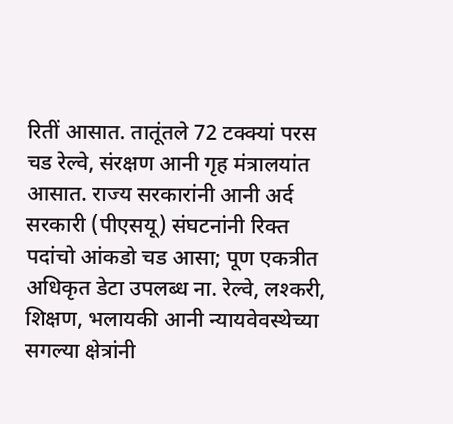रितीं आसात. तातूंतले 72 टक्क्यां परस चड रेल्वे, संरक्षण आनी गृह मंत्रालयांत आसात. राज्य सरकारांनी आनी अर्द सरकारी (पीएसयू) संघटनांनी रिक्त पदांचो आंकडो चड आसा; पूण एकत्रीत अधिकृत डेटा उपलब्ध ना. रेल्वे, लश्करी, शिक्षण, भलायकी आनी न्यायवेवस्थेच्या सगल्या क्षेत्रांनी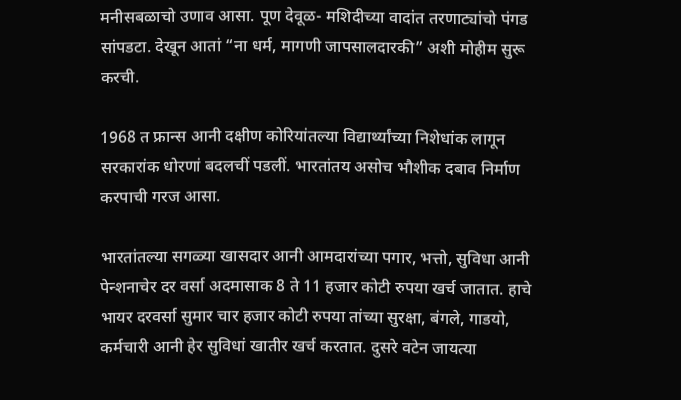मनीसबळाचो उणाव आसा. पूण देवूळ- मशिदीच्या वादांत तरणाट्यांचो पंगड सांपडटा. देखून आतां “ना धर्म, मागणी जापसालदारकी” अशी मोहीम सुरू करची.

1968 त फ्रान्स आनी दक्षीण कोरियांतल्या विद्यार्थ्यांच्या निशेधांक लागून सरकारांक धोरणां बदलचीं पडलीं. भारतांतय असोच भौशीक दबाव निर्माण करपाची गरज आसा.

भारतांतल्या सगळ्या खासदार आनी आमदारांच्या पगार, भत्तो, सुविधा आनी पेन्शनाचेर दर वर्सा अदमासाक 8 ते 11 हजार कोटी रुपया खर्च जातात. हाचे भायर दरवर्सा सुमार चार हजार कोटी रुपया तांच्या सुरक्षा, बंगले, गाडयो, कर्मचारी आनी हेर सुविधां खातीर खर्च करतात. दुसरे वटेन जायत्या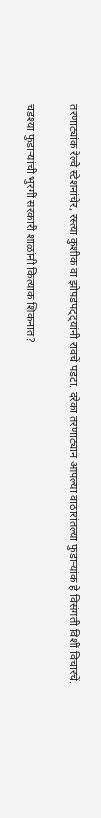तरणाट्यांक रेल्वे स्टेशनांचेर, रस्त्या कुशीक वा झोपडपट्ट्यांनी रावचें पडटा. दरेका तरणाट्यान आपल्या वाठारांतल्या फुडाऱ्यांक हे विसंगती विशीं विचारचें.

चडश्या फुडाऱ्यांची भुरगीं सरकारी शाळांनी कित्याक शिकनात?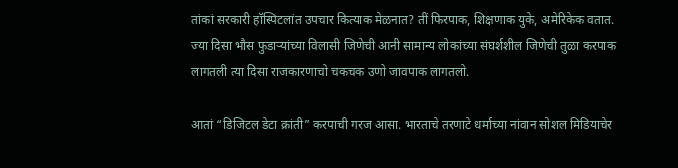तांकां सरकारी हॉस्पिटलांत उपचार कित्याक मेळनात? तीं फिरपाक, शिक्षणाक युके, अमेरिकेक वतात. ज्या दिसा भौस फुडाऱ्यांच्या विलासी जिणेची आनी सामान्य लोकांच्या संघर्शशील जिणेची तुळा करपाक लागतली त्या दिसा राजकारणाचो चकचक उणो जावपाक लागतलो.

आतां “डिजिटल डेटा क्रांती” करपाची गरज आसा. भारताचे तरणाटे धर्माच्या नांवान सोशल मिडियाचेर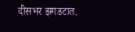दीसभर झगडटात.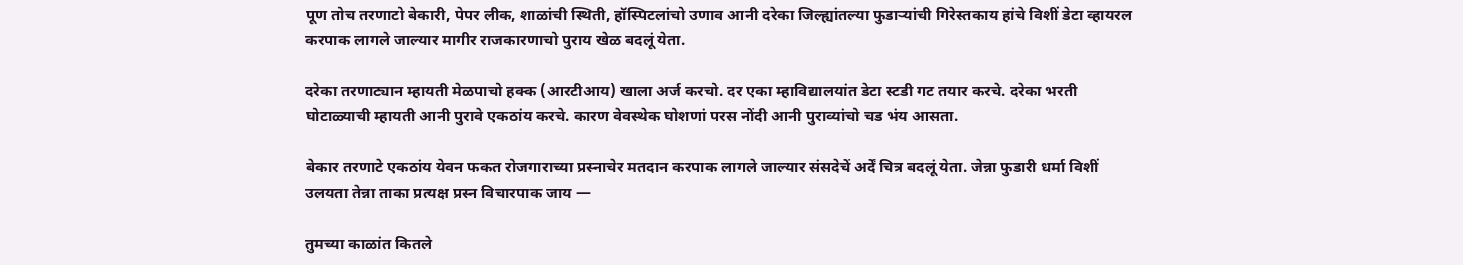पूण तोच तरणाटो बेकारी, पेपर लीक, शाळांची स्थिती, हॉस्पिटलांचो उणाव आनी दरेका जिल्ह्यांतल्या फुडाऱ्यांची गिरेस्तकाय हांचे विशीं डेटा व्हायरल करपाक लागले जाल्यार मागीर राजकारणाचो पुराय खेळ बदलूं येता.

दरेका तरणाट्यान म्हायती मेळपाचो हक्क (आरटीआय) खाला अर्ज करचो. दर एका म्हाविद्यालयांत डेटा स्टडी गट तयार करचे. दरेका भरती घोटाळ्याची म्हायती आनी पुरावे एकठांय करचे. कारण वेवस्थेक घोशणां परस नोंदी आनी पुराव्यांचो चड भंय आसता.

बेकार तरणाटे एकठांय येवन फकत रोजगाराच्या प्रस्नाचेर मतदान करपाक लागले जाल्यार संसदेचें अर्दें चित्र बदलूं येता. जेन्ना फुडारी धर्मा विशीं उलयता तेन्ना ताका प्रत्यक्ष प्रस्न विचारपाक जाय —

तुमच्या काळांत कितले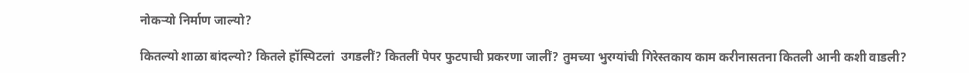नोकऱ्यो निर्माण जाल्यो?

कितल्यो शाळा बांदल्यो? कितले हॉस्पिटलां  उगडलीं? कितलीं पेपर फुटपाची प्रकरणा जालीं? तुमच्या भुरग्यांची गिरेस्तकाय काम करीनासतना कितली आनी कशी वाडली?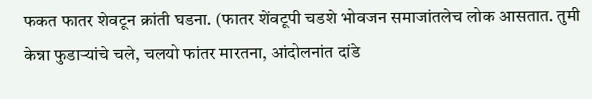फकत फातर शेवटून क्रांती घडना. (फातर शेंवटूपी चडशे भोवजन समाजांतलेच लोक आसतात. तुमी केन्ना फुडाऱ्यांचे चले, चलयो फांतर मारतना, आंदोलनांत दांडे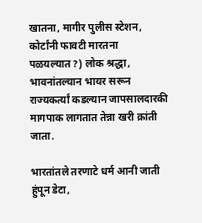खातना, मागीर पुलीस स्टेशन, कोर्टांनी फावटी मारतना पळयल्यात?) लोक श्रद्धा, भावनांतल्यान भायर सरून राज्यकर्त्यां कडल्यान जापसालदारकी मागपाक लागतात तेन्ना खरी क्रांती जाता.

भारतांतले तरणाटे धर्म आनी जाती हुंपून डेटा,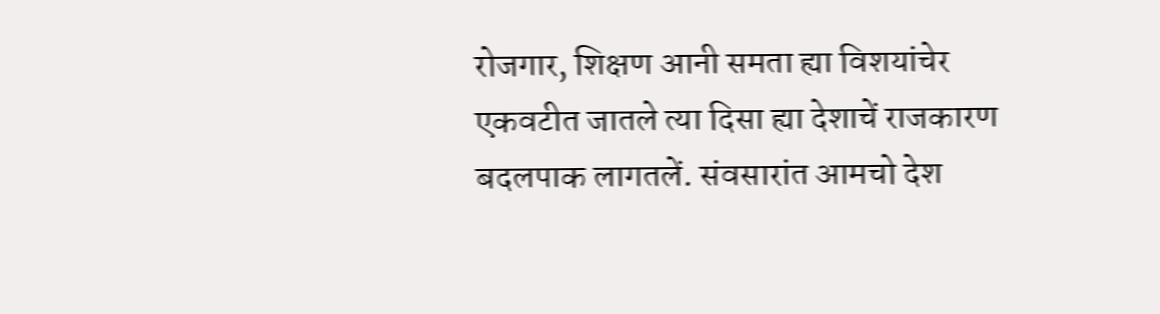रोजगार, शिक्षण आनी समता ह्या विशयांचेर एकवटीत जातले त्या दिसा ह्या देशाचें राजकारण बदलपाक लागतलें. संवसारांत आमचो देश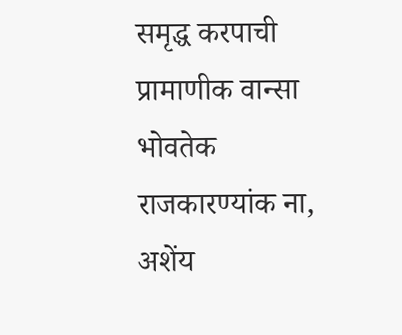समृद्ध करपाची प्रामाणीक वान्सा भोवतेक राजकारण्यांक ना, अशेंय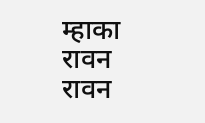म्हाका रावन रावन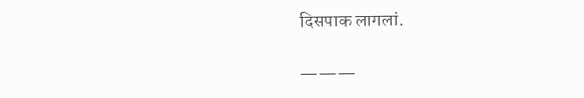दिसपाक लागलां.

———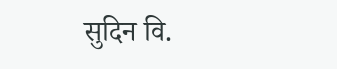सुदिन वि.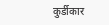कुर्डीकार